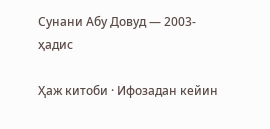Сунани Абу Довуд — 2003-ҳадис

Ҳаж китоби · Ифозадан кейин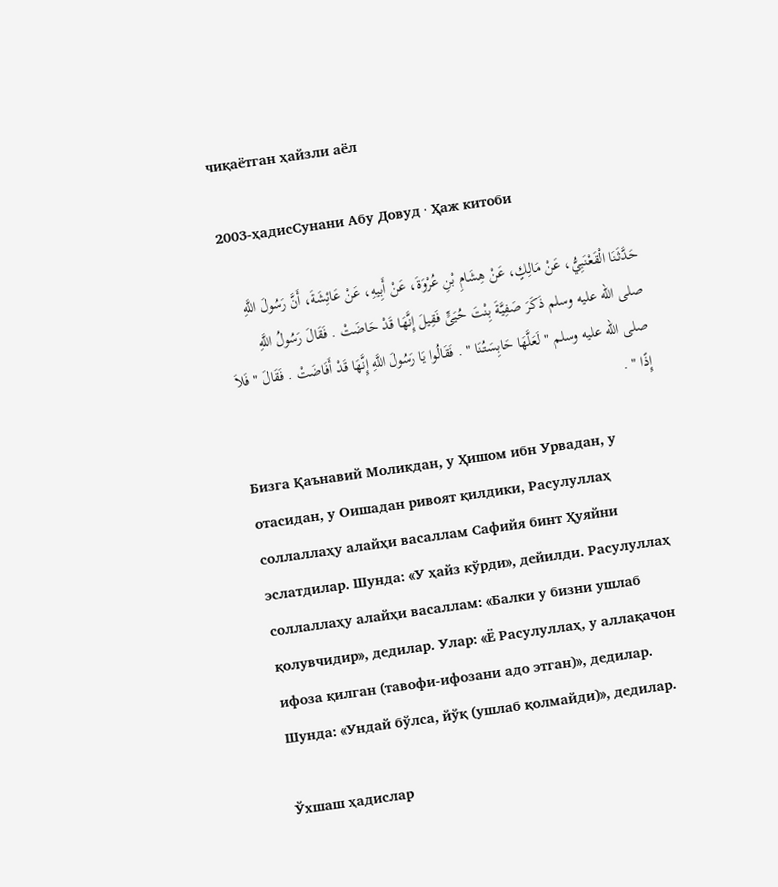чиқаётган ҳайзли аёл

2003-ҳадисСунани Абу Довуд · Ҳаж китоби

حَدَّثَنَا الْقَعْنَبِيُّ، عَنْ مَالِكٍ، عَنْ هِشَامِ بْنِ عُرْوَةَ، عَنْ أَبِيهِ، عَنْ عَائِشَةَ، أَنَّ رَسُولَ اللَّهِ صلى الله عليه وسلم ذَكَرَ صَفِيَّةَ بِنْتَ حُيَىٍّ فَقِيلَ إِنَّهَا قَدْ حَاضَتْ . فَقَالَ رَسُولُ اللَّهِ صلى الله عليه وسلم " لَعَلَّهَا حَابِسَتُنَا " . فَقَالُوا يَا رَسُولَ اللَّهِ إِنَّهَا قَدْ أَفَاضَتْ . فَقَالَ " فَلاَ إِذًا " .

Бизга Қаънавий Моликдан, у Ҳишом ибн Урвадан, у отасидан, у Оишадан ривоят қилдики, Расулуллаҳ соллаллаҳу алайҳи васаллам Сафийя бинт Ҳуяйни эслатдилар. Шунда: «У ҳайз кўрди», дейилди. Расулуллаҳ соллаллаҳу алайҳи васаллам: «Балки у бизни ушлаб қолувчидир», дедилар. Улар: «Ё Расулуллаҳ, у аллақачон ифоза қилган (тавофи-ифозани адо этган)», дедилар. Шунда: «Ундай бўлса, йўқ (ушлаб қолмайди)», дедилар.

Ўхшаш ҳадислар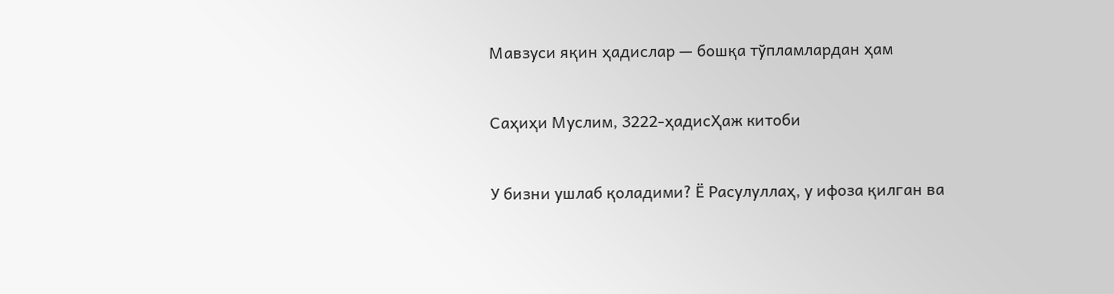Мавзуси яқин ҳадислар — бошқа тўпламлардан ҳам

Саҳиҳи Муслим, 3222-ҳадисҲаж китоби

У бизни ушлаб қоладими? Ё Расулуллаҳ, у ифоза қилган ва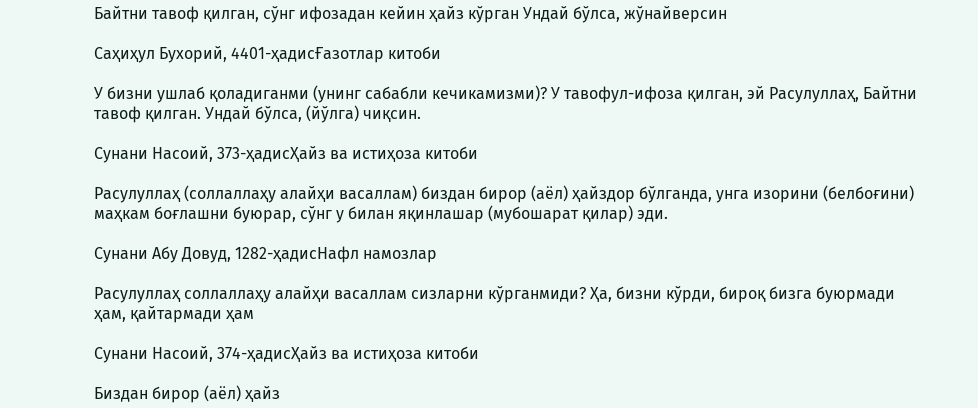Байтни тавоф қилган, сўнг ифозадан кейин ҳайз кўрган Ундай бўлса, жўнайверсин

Саҳиҳул Бухорий, 4401-ҳадисҒазотлар китоби

У бизни ушлаб қоладиганми (унинг сабабли кечикамизми)? У тавофул-ифоза қилган, эй Расулуллаҳ, Байтни тавоф қилган. Ундай бўлса, (йўлга) чиқсин.

Сунани Насоий, 373-ҳадисҲайз ва истиҳоза китоби

Расулуллаҳ (соллаллаҳу алайҳи васаллам) биздан бирор (аёл) ҳайздор бўлганда, унга изорини (белбоғини) маҳкам боғлашни буюрар, сўнг у билан яқинлашар (мубошарат қилар) эди.

Сунани Абу Довуд, 1282-ҳадисНафл намозлар

Расулуллаҳ соллаллаҳу алайҳи васаллам сизларни кўрганмиди? Ҳа, бизни кўрди, бироқ бизга буюрмади ҳам, қайтармади ҳам

Сунани Насоий, 374-ҳадисҲайз ва истиҳоза китоби

Биздан бирор (аёл) ҳайз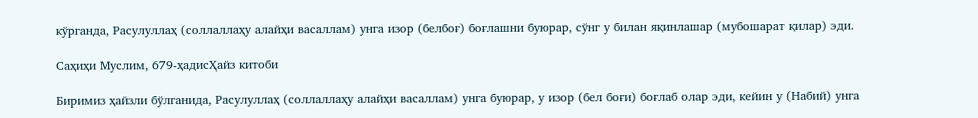кўрганда, Расулуллаҳ (соллаллаҳу алайҳи васаллам) унга изор (белбоғ) боғлашни буюрар, сўнг у билан яқинлашар (мубошарат қилар) эди.

Саҳиҳи Муслим, 679-ҳадисҲайз китоби

Биримиз ҳайзли бўлганида, Расулуллаҳ (соллаллаҳу алайҳи васаллам) унга буюрар, у изор (бел боғи) боғлаб олар эди, кейин у (Набий) унга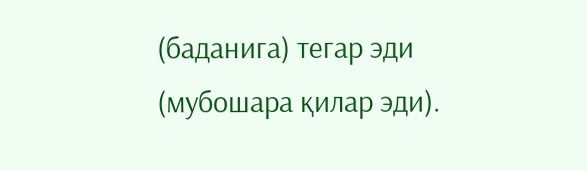(баданига) тегар эди (мубошара қилар эди).